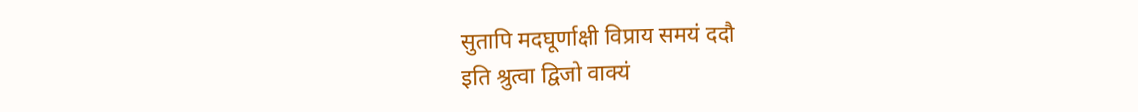सुतापि मदघूर्णाक्षी विप्राय समयं ददौ
इति श्रुत्वा द्विजो वाक्यं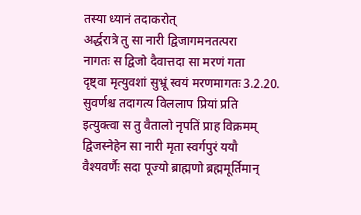तस्या ध्यानं तदाकरोत्
अर्द्धरात्रे तु सा नारी द्विजागमनतत्परा
नागतः स द्विजो दैवात्तदा सा मरणं गता
दृष्ट्वा मृत्युवशां सुभ्रूं स्वयं मरणमागतः 3.2.20.
सुवर्णश्च तदागत्य विललाप प्रियां प्रति
इत्युक्त्वा स तु वैतालो नृपतिं प्राह विक्रमम्
द्विजस्नेहेन सा नारी मृता स्वर्गपुरं ययौ
वैश्यवर्णैः सदा पूज्यो ब्राह्मणो ब्रह्ममूर्तिमान्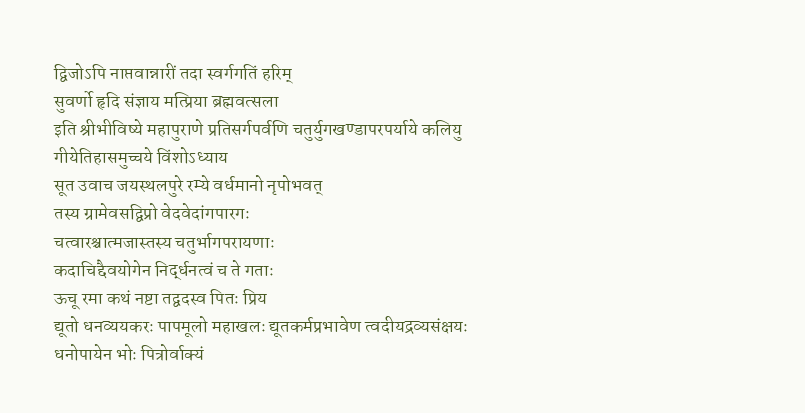द्विजोऽपि नाप्तवान्नारीं तदा स्वर्गगतिं हरिम्
सुवर्णो हृदि संज्ञाय मत्प्रिया ब्रह्मवत्सला
इति श्रीभीविष्ये महापुराणे प्रतिसर्गपर्वणि चतुर्युगखण्डापरपर्याये कलियु गीयेतिहासमुच्चये विंशोऽध्याय
सूत उवाच जयस्थलपुरे रम्ये वर्धमानो नृपोभवत्
तस्य ग्रामेवसद्विप्रो वेदवेदांगपारगः
चत्वारश्चात्मजास्तस्य चतुर्भागपरायणाः
कदाचिद्दैवयोगेन निर्द्धनत्वं च ते गताः
ऊचू रमा कथं नष्टा तद्वदस्व पितः प्रिय
द्यूतो धनव्ययकरः पापमूलो महाखलः द्यूतकर्मप्रभावेण त्वदीयद्रव्यसंक्षयः
धनोपायेन भोः पित्रोर्वाक्यं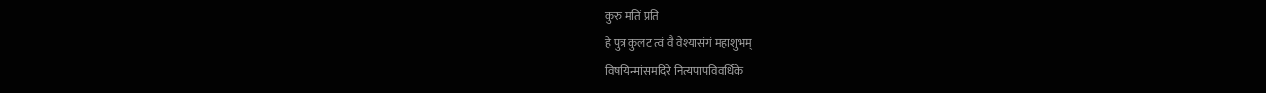कुरु मतिं प्रति
हे पुत्र कुलट त्वं वै वेश्यासंगं महाशुभम्
विषयिन्मांसमदिरे नित्यपापविवर्धिके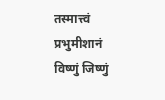तस्मात्त्वं प्रभुमीशानं विष्णुं जिष्णुं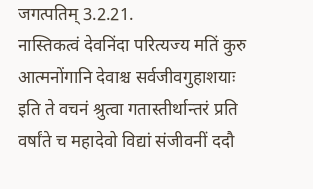जगत्पतिम् 3.2.21.
नास्तिकत्वं देवनिंदा परित्यज्य मतिं कुरु
आत्मनोंगानि देवाश्च सर्वजीवगुहाशयाः
इति ते वचनं श्रुत्वा गतास्तीर्थान्तरं प्रति
वर्षांते च महादेवो विद्यां संजीवनीं ददौ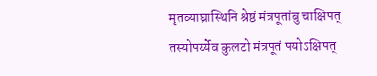मृतव्याघ्रास्थिनि श्रेष्ठं मंत्रपूतांबु चाक्षिपत्
तस्योपर्य्येव कुलटो मंत्रपूतं पयोऽक्षिपत्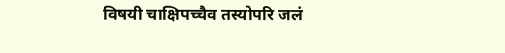विषयी चाक्षिपच्चैव तस्योपरि जलं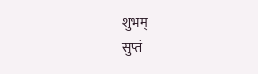शुभम्
सुप्तं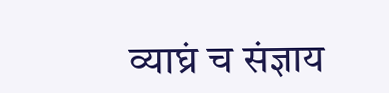व्याघ्रं च संज्ञाय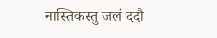नास्तिकस्तु जलं ददौ